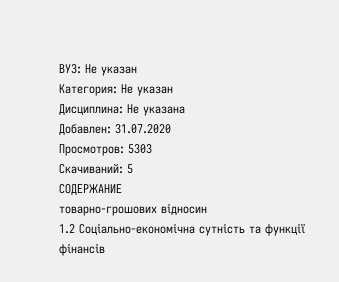ВУЗ: Не указан
Категория: Не указан
Дисциплина: Не указана
Добавлен: 31.07.2020
Просмотров: 5303
Скачиваний: 5
СОДЕРЖАНИЕ
товарно-грошових відносин
1.2 Соціально-економічна сутність та функції фінансів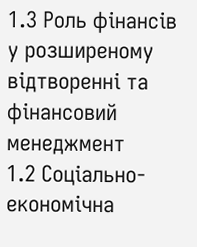1.3 Роль фінансів у розширеному відтворенні та фінансовий менеджмент
1.2 Соціально-економічна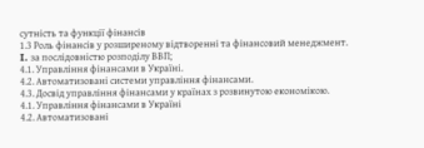сутність та функції фінансів
1.3 Роль фінансів у розширеному відтворенні та фінансовий менеджмент.
I. за послідовністю розподілу ВВП;
4.1. Управління фінансами в Україні.
4.2. Автоматизовані системи управління фінансами.
4.3. Досвід управління фінансами у країнах з розвинутою економікою.
4.1. Управління фінансами в Україні
4.2. Автоматизовані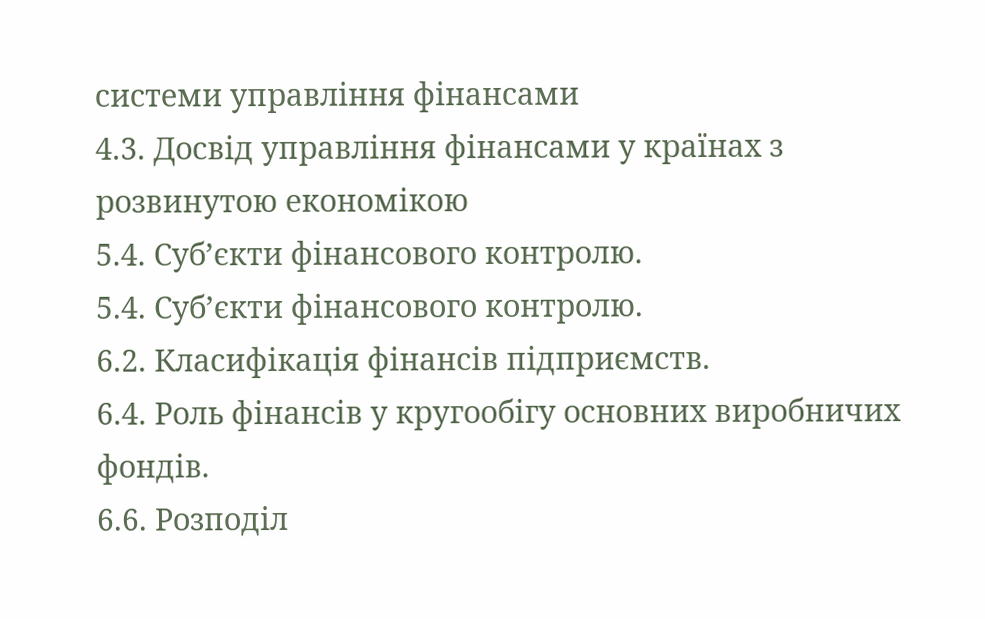системи управління фінансами
4.3. Досвід управління фінансами у країнах з розвинутою економікою
5.4. Суб’єкти фінансового контролю.
5.4. Суб’єкти фінансового контролю.
6.2. Класифікація фінансів підприємств.
6.4. Роль фінансів у кругообігу основних виробничих фондів.
6.6. Розподіл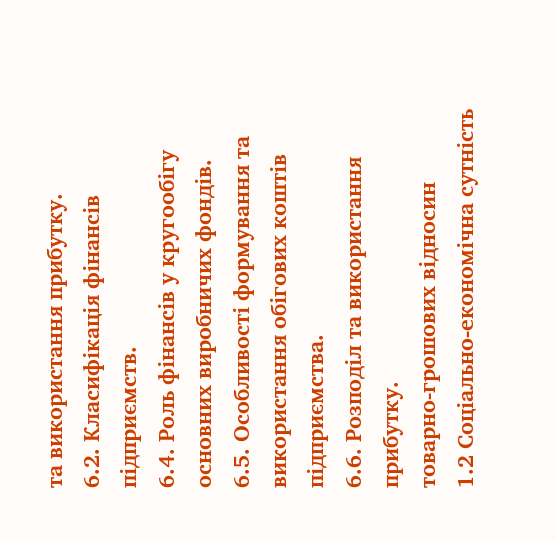та використання прибутку.
6.2. Класифікація фінансів підприємств.
6.4. Роль фінансів у кругообігу основних виробничих фондів.
6.5. Особливості формування та використання обігових коштів підприємства.
6.6. Розподіл та використання прибутку.
товарно-грошових відносин
1.2 Соціально-економічна сутність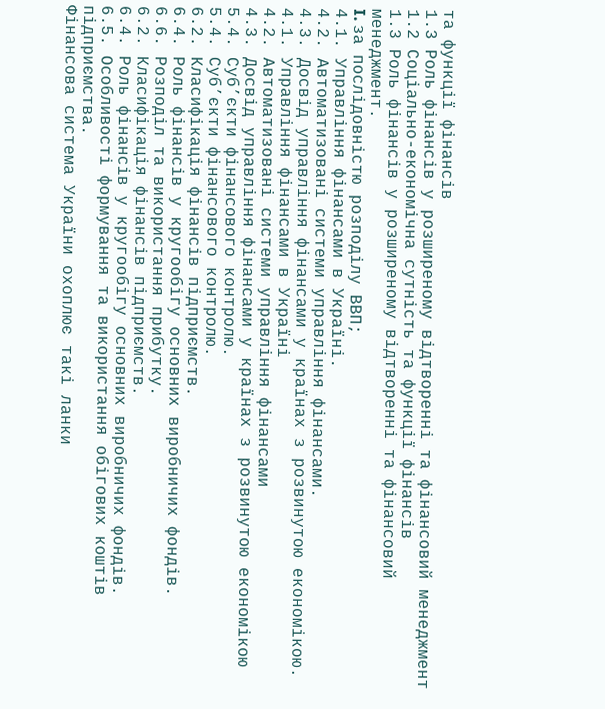та функції фінансів
1.3 Роль фінансів у розширеному відтворенні та фінансовий менеджмент
1.2 Соціально-економічна сутність та функції фінансів
1.3 Роль фінансів у розширеному відтворенні та фінансовий менеджмент.
I. за послідовністю розподілу ВВП;
4.1. Управління фінансами в Україні.
4.2. Автоматизовані системи управління фінансами.
4.3. Досвід управління фінансами у країнах з розвинутою економікою.
4.1. Управління фінансами в Україні
4.2. Автоматизовані системи управління фінансами
4.3. Досвід управління фінансами у країнах з розвинутою економікою
5.4. Суб’єкти фінансового контролю.
5.4. Суб’єкти фінансового контролю.
6.2. Класифікація фінансів підприємств.
6.4. Роль фінансів у кругообігу основних виробничих фондів.
6.6. Розподіл та використання прибутку.
6.2. Класифікація фінансів підприємств.
6.4. Роль фінансів у кругообігу основних виробничих фондів.
6.5. Особливості формування та використання обігових коштів підприємства.
Фінансова система України охоплює такі ланки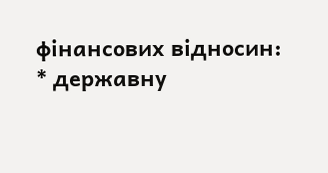фінансових відносин:
* державну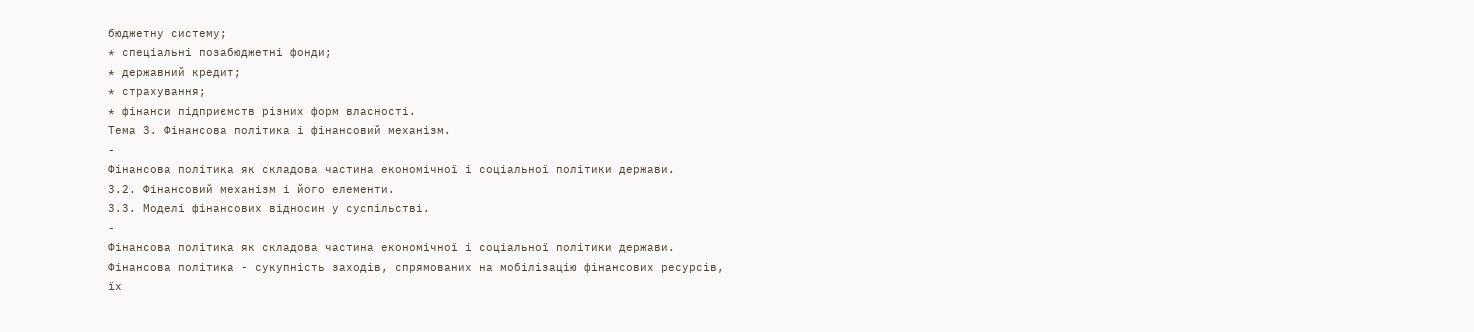бюджетну систему;
* спеціальні позабюджетні фонди;
* державний кредит;
* страхування;
* фінанси підприємств різних форм власності.
Тема 3. Фінансова політика і фінансовий механізм.
-
Фінансова політика як складова частина економічної і соціальної політики держави.
3.2. Фінансовий механізм і його елементи.
3.3. Моделі фінансових відносин у суспільстві.
-
Фінансова політика як складова частина економічної і соціальної політики держави.
Фінансова політика - сукупність заходів, спрямованих на мобілізацію фінансових ресурсів, їх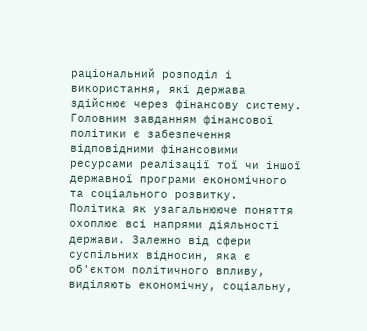раціональний розподіл і використання, які держава здійснює через фінансову систему.
Головним завданням фінансової політики є забезпечення відповідними фінансовими ресурсами реалізації тої чи іншої державної програми економічного та соціального розвитку.
Політика як узагальнююче поняття охоплює всі напрями діяльності держави. Залежно від сфери суспільних відносин, яка є об'єктом політичного впливу, виділяють економічну, соціальну,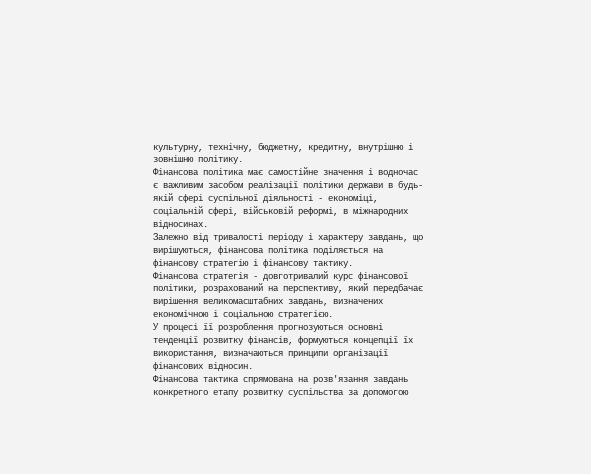культурну, технічну, бюджетну, кредитну, внутрішню і зовнішню політику.
Фінансова політика має самостійне значення і водночас є важливим засобом реалізації політики держави в будь-якій сфері суспільної діяльності - економіці, соціальній сфері, військовій реформі, в міжнародних відносинах.
Залежно від тривалості періоду і характеру завдань, що вирішуються, фінансова політика поділяється на фінансову стратегію і фінансову тактику.
Фінансова стратегія - довготривалий курс фінансової політики, розрахований на перспективу, який передбачає вирішення великомасштабних завдань, визначених економічною і соціальною стратегією.
У процесі її розроблення прогнозуються основні тенденції розвитку фінансів, формуються концепції їх використання, визначаються принципи організації фінансових відносин.
Фінансова тактика спрямована на розв'язання завдань конкретного етапу розвитку суспільства за допомогою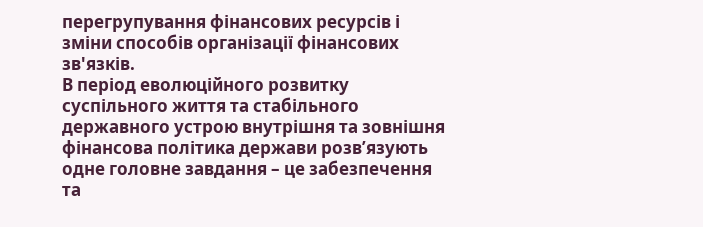перегрупування фінансових ресурсів і зміни способів організації фінансових зв'язків.
В період еволюційного розвитку суспільного життя та стабільного державного устрою внутрішня та зовнішня фінансова політика держави розв’язують одне головне завдання – це забезпечення та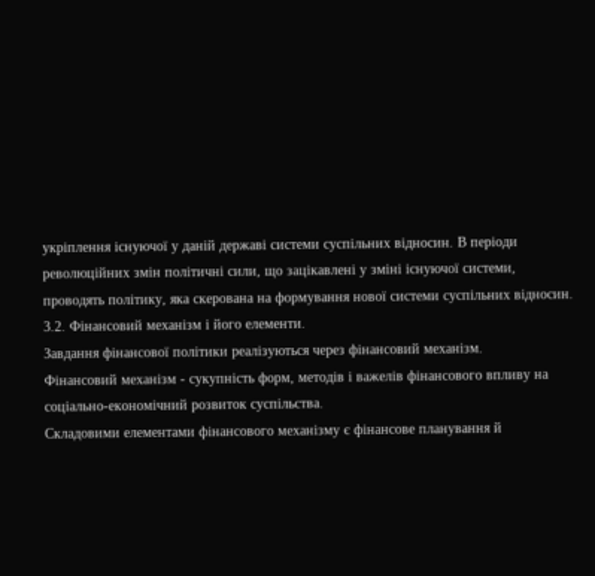укріплення існуючої у даній державі системи суспільних відносин. В періоди революційних змін політичні сили, що зацікавлені у зміні існуючої системи, проводять політику, яка скерована на формування нової системи суспільних відносин.
3.2. Фінансовий механізм і його елементи.
Завдання фінансової політики реалізуються через фінансовий механізм.
Фінансовий механізм - сукупність форм, методів і важелів фінансового впливу на соціально-економічний розвиток суспільства.
Складовими елементами фінансового механізму є фінансове планування й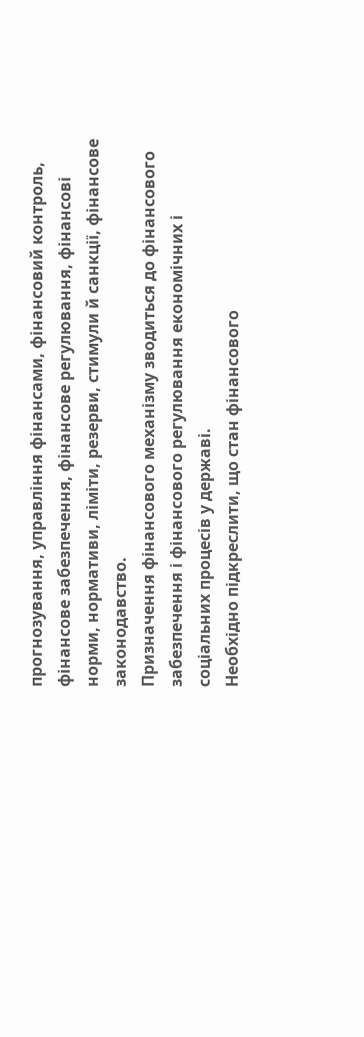прогнозування, управління фінансами, фінансовий контроль, фінансове забезпечення, фінансове регулювання, фінансові норми, нормативи, ліміти, резерви, стимули й санкції, фінансове законодавство.
Призначення фінансового механізму зводиться до фінансового забезпечення і фінансового регулювання економічних і соціальних процесів у державі.
Необхідно підкреслити, що стан фінансового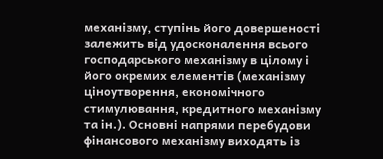механізму, ступінь його довершеності залежить від удосконалення всього господарського механізму в цілому і його окремих елементів (механізму ціноутворення, економічного стимулювання, кредитного механізму та ін.). Основні напрями перебудови фінансового механізму виходять із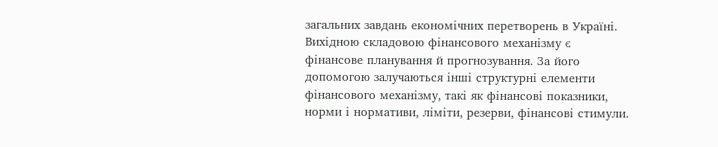загальних завдань економічних перетворень в Україні.
Вихідною складовою фінансового механізму є фінансове планування й прогнозування. За його допомогою залучаються інші структурні елементи фінансового механізму, такі як фінансові показники, норми і нормативи, ліміти, резерви, фінансові стимули.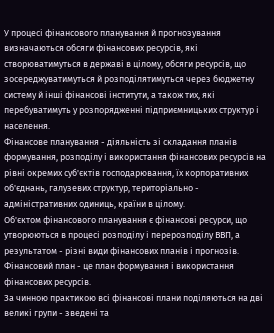У процесі фінансового планування й прогнозування визначаються обсяги фінансових ресурсів, які створюватимуться в державі в цілому, обсяги ресурсів, що зосереджуватимуться й розподілятимуться через бюджетну систему й інші фінансові інститути, а також тих, які перебуватимуть у розпорядженні підприємницьких структур і населення.
Фінансове планування - діяльність зі складання планів формування, розподілу і використання фінансових ресурсів на рівні окремих суб'єктів господарювання, їх корпоративних об'єднань, галузевих структур, територіально - адміністративних одиниць, країни в цілому.
Об'єктом фінансового планування є фінансові ресурси, що утворюються в процесі розподілу і перерозподілу ВВП, а результатом - різні види фінансових планів і прогнозів.
Фінансовий план - це план формування і використання фінансових ресурсів.
За чинною практикою всі фінансові плани поділяються на дві великі групи - зведені та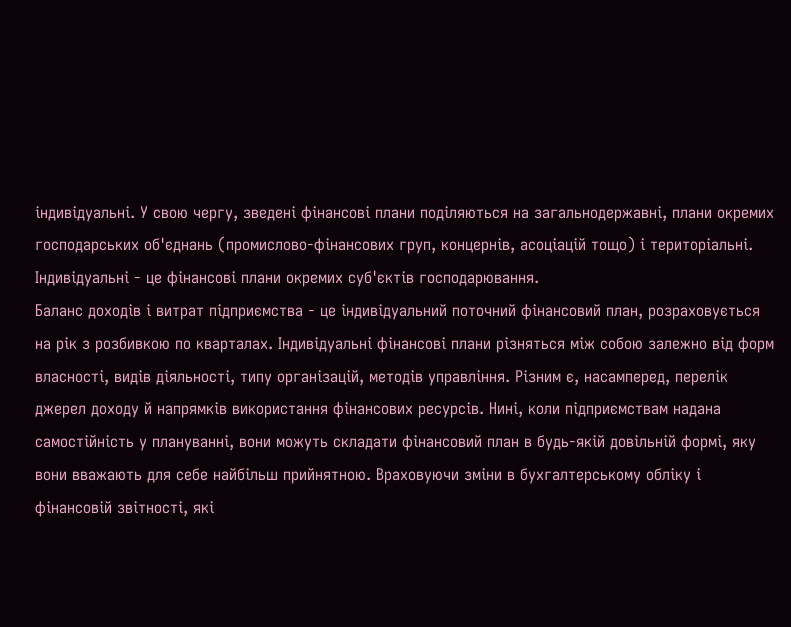індивідуальні. У свою чергу, зведені фінансові плани поділяються на загальнодержавні, плани окремих господарських об'єднань (промислово-фінансових груп, концернів, асоціацій тощо) і територіальні. Індивідуальні - це фінансові плани окремих суб'єктів господарювання.
Баланс доходів і витрат підприємства - це індивідуальний поточний фінансовий план, розраховується на рік з розбивкою по кварталах. Індивідуальні фінансові плани різняться між собою залежно від форм власності, видів діяльності, типу організацій, методів управління. Різним є, насамперед, перелік джерел доходу й напрямків використання фінансових ресурсів. Нині, коли підприємствам надана самостійність у плануванні, вони можуть складати фінансовий план в будь-якій довільній формі, яку вони вважають для себе найбільш прийнятною. Враховуючи зміни в бухгалтерському обліку і фінансовій звітності, які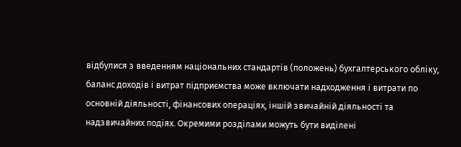відбулися з введенням національних стандартів (положень) бухгалтерського обліку, баланс доходів і витрат підприємства може включати надходження і витрати по основній діяльності, фінансових операціях, іншій звичайній діяльності та надзвичайних подіях. Окремими розділами можуть бути виділені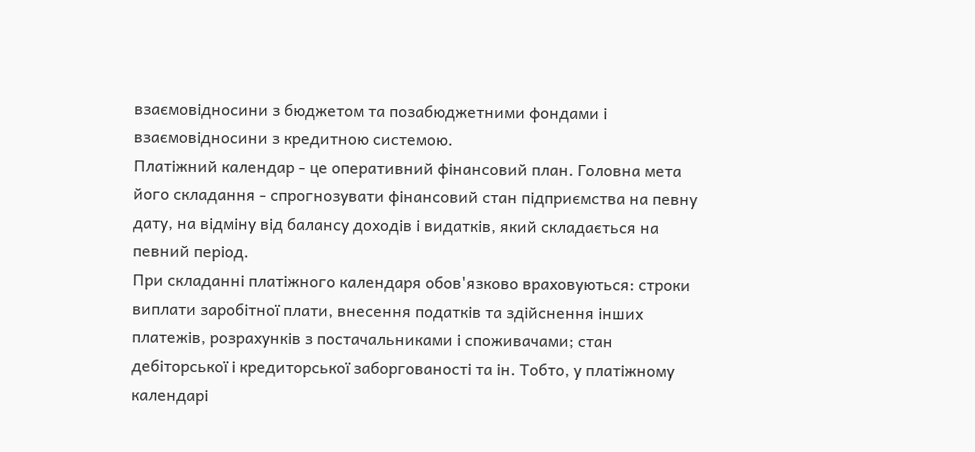взаємовідносини з бюджетом та позабюджетними фондами і взаємовідносини з кредитною системою.
Платіжний календар - це оперативний фінансовий план. Головна мета його складання - спрогнозувати фінансовий стан підприємства на певну дату, на відміну від балансу доходів і видатків, який складається на певний період.
При складанні платіжного календаря обов'язково враховуються: строки виплати заробітної плати, внесення податків та здійснення інших платежів, розрахунків з постачальниками і споживачами; стан дебіторської і кредиторської заборгованості та ін. Тобто, у платіжному календарі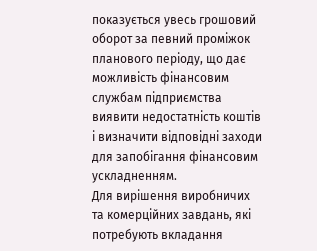показується увесь грошовий оборот за певний проміжок планового періоду, що дає можливість фінансовим службам підприємства виявити недостатність коштів і визначити відповідні заходи для запобігання фінансовим ускладненням.
Для вирішення виробничих та комерційних завдань, які потребують вкладання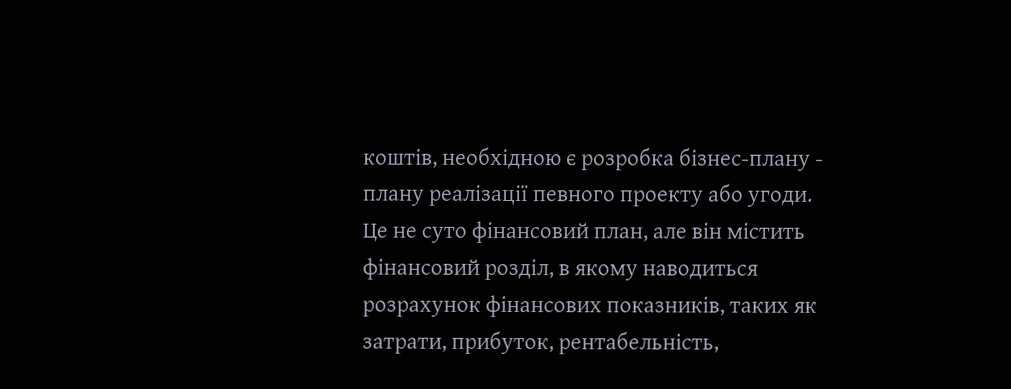коштів, необхідною є розробка бізнес-плану - плану реалізації певного проекту або угоди. Це не суто фінансовий план, але він містить фінансовий розділ, в якому наводиться розрахунок фінансових показників, таких як затрати, прибуток, рентабельність,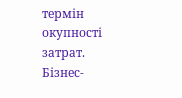термін окупності затрат. Бізнес-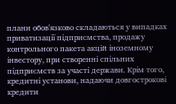плани обов'язково складаються у випадках приватизації підприємства, продажу контрольного пакета акцій іноземному інвестору, при створенні спільних підприємств за участі держави. Крім того, кредитні установи, надаючи довгострокові кредити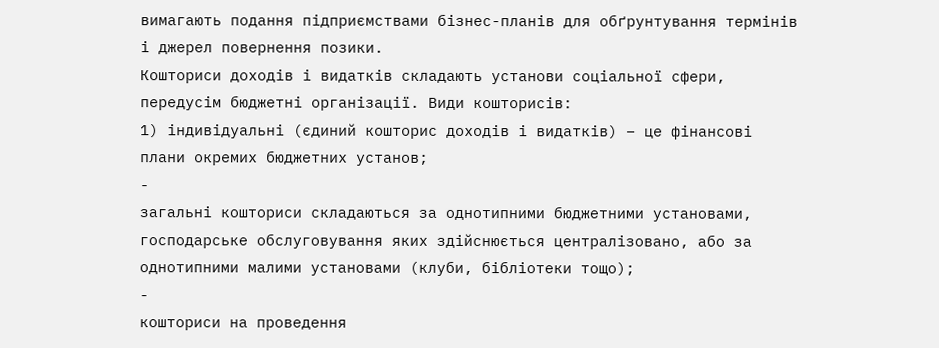вимагають подання підприємствами бізнес-планів для обґрунтування термінів і джерел повернення позики.
Кошториси доходів і видатків складають установи соціальної сфери, передусім бюджетні організації. Види кошторисів:
1) індивідуальні (єдиний кошторис доходів і видатків) – це фінансові плани окремих бюджетних установ;
-
загальні кошториси складаються за однотипними бюджетними установами, господарське обслуговування яких здійснюється централізовано, або за однотипними малими установами (клуби, бібліотеки тощо);
-
кошториси на проведення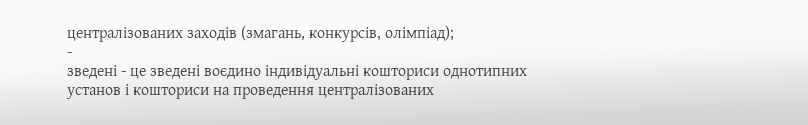централізованих заходів (змагань, конкурсів, олімпіад);
-
зведені - це зведені воєдино індивідуальні кошториси однотипних установ і кошториси на проведення централізованих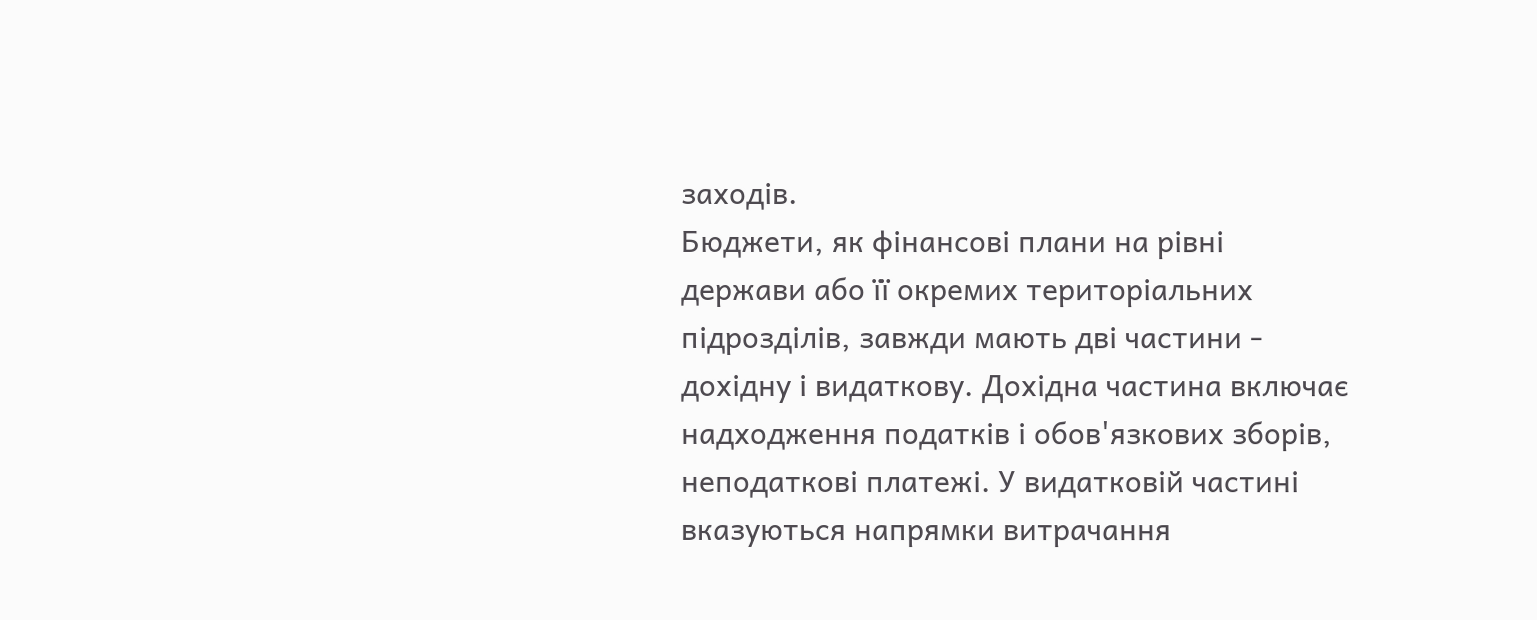заходів.
Бюджети, як фінансові плани на рівні держави або її окремих територіальних підрозділів, завжди мають дві частини - дохідну і видаткову. Дохідна частина включає надходження податків і обов'язкових зборів, неподаткові платежі. У видатковій частині вказуються напрямки витрачання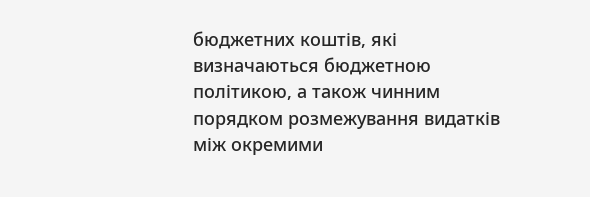бюджетних коштів, які визначаються бюджетною політикою, а також чинним порядком розмежування видатків між окремими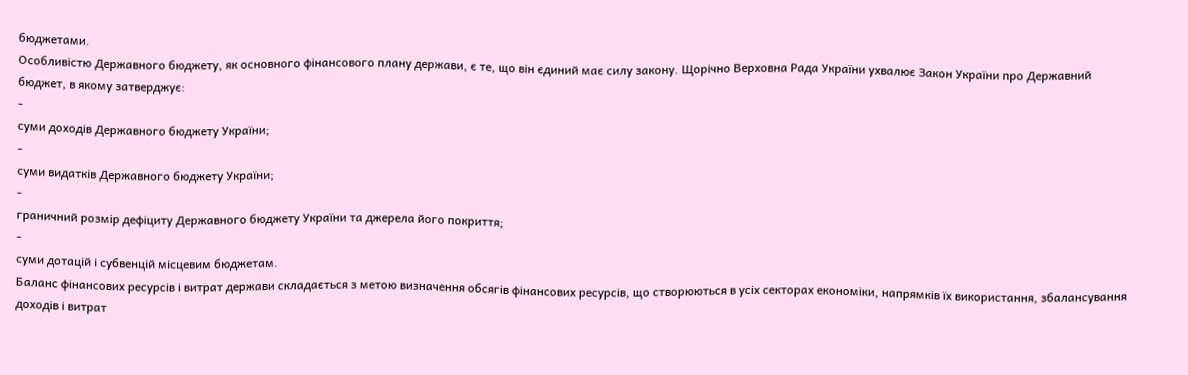бюджетами.
Особливістю Державного бюджету, як основного фінансового плану держави, є те, що він єдиний має силу закону. Щорічно Верховна Рада України ухвалює Закон України про Державний бюджет, в якому затверджує:
-
суми доходів Державного бюджету України;
-
суми видатків Державного бюджету України;
-
граничний розмір дефіциту Державного бюджету України та джерела його покриття;
-
суми дотацій і субвенцій місцевим бюджетам.
Баланс фінансових ресурсів і витрат держави складається з метою визначення обсягів фінансових ресурсів, що створюються в усіх секторах економіки, напрямків їх використання, збалансування доходів і витрат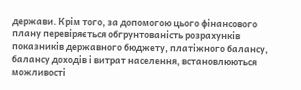держави. Крім того, за допомогою цього фінансового плану перевіряється обгрунтованість розрахунків показників державного бюджету, платіжного балансу, балансу доходів і витрат населення, встановлюються можливості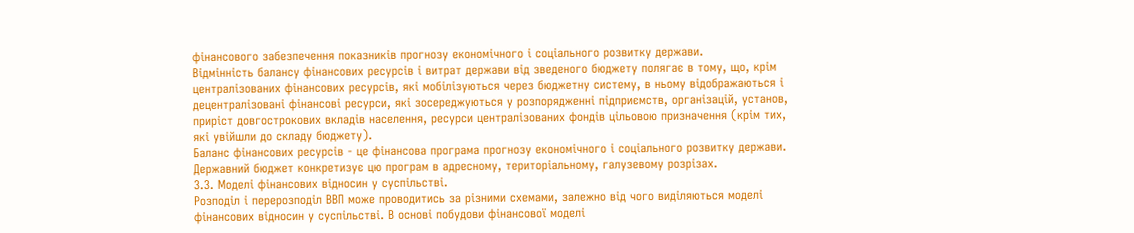фінансового забезпечення показників прогнозу економічного і соціального розвитку держави.
Відмінність балансу фінансових ресурсів і витрат держави від зведеного бюджету полягає в тому, що, крім централізованих фінансових ресурсів, які мобілізуються через бюджетну систему, в ньому відображаються і децентралізовані фінансові ресурси, які зосереджуються у розпорядженні підприємств, організацій, установ, приріст довгострокових вкладів населення, ресурси централізованих фондів цільовою призначення (крім тих, які увійшли до складу бюджету).
Баланс фінансових ресурсів - це фінансова програма прогнозу економічного і соціального розвитку держави. Державний бюджет конкретизує цю програм в адресному, територіальному, галузевому розрізах.
3.3. Моделі фінансових відносин у суспільстві.
Розподіл і перерозподіл ВВП може проводитись за різними схемами, залежно від чого виділяються моделі фінансових відносин у суспільстві. В основі побудови фінансової моделі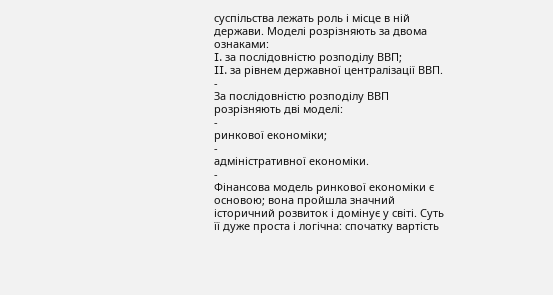суспільства лежать роль і місце в ній держави. Моделі розрізняють за двома ознаками:
I. за послідовністю розподілу ВВП;
II. за рівнем державної централізації ВВП.
-
За послідовністю розподілу ВВП розрізняють дві моделі:
-
ринкової економіки;
-
адміністративної економіки.
-
Фінансова модель ринкової економіки є основою; вона пройшла значний історичний розвиток і домінує у світі. Суть її дуже проста і логічна: спочатку вартість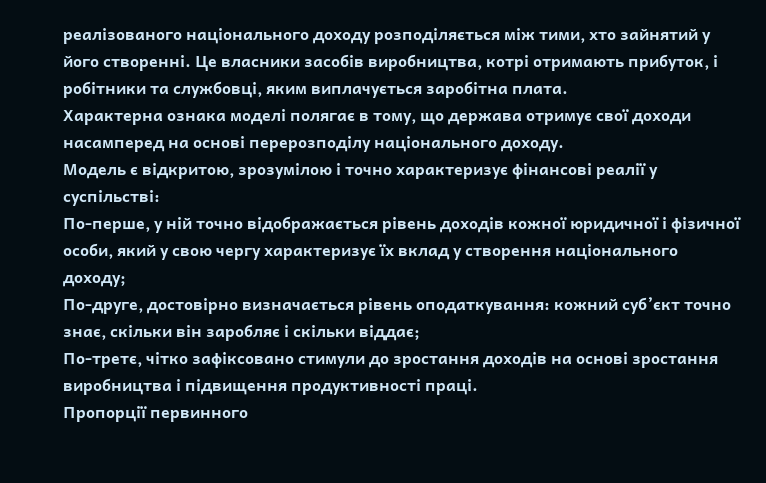реалізованого національного доходу розподіляється між тими, хто зайнятий у його створенні. Це власники засобів виробництва, котрі отримають прибуток, і робітники та службовці, яким виплачується заробітна плата.
Характерна ознака моделі полягає в тому, що держава отримує свої доходи насамперед на основі перерозподілу національного доходу.
Модель є відкритою, зрозумілою і точно характеризує фінансові реалії у суспільстві:
По-перше, у ній точно відображається рівень доходів кожної юридичної і фізичної особи, який у свою чергу характеризує їх вклад у створення національного доходу;
По-друге, достовірно визначається рівень оподаткування: кожний суб’єкт точно знає, скільки він заробляє і скільки віддає;
По-третє, чітко зафіксовано стимули до зростання доходів на основі зростання виробництва і підвищення продуктивності праці.
Пропорції первинного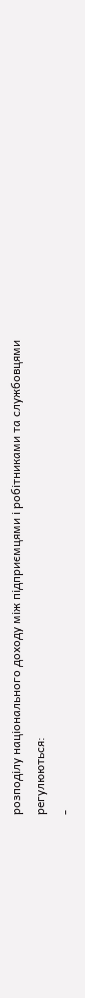розподілу національного доходу між підприємцями і робітниками та службовцями регулюються:
-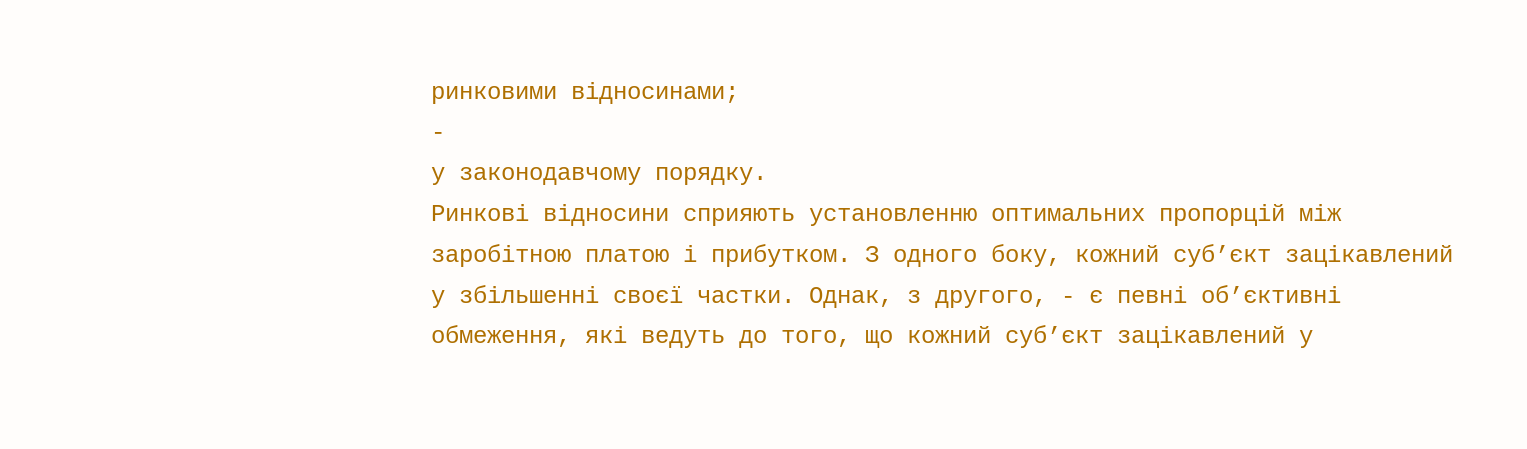ринковими відносинами;
-
у законодавчому порядку.
Ринкові відносини сприяють установленню оптимальних пропорцій між заробітною платою і прибутком. З одного боку, кожний суб’єкт зацікавлений у збільшенні своєї частки. Однак, з другого, - є певні об’єктивні обмеження, які ведуть до того, що кожний суб’єкт зацікавлений у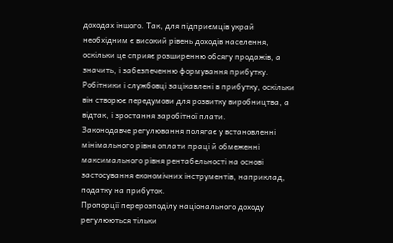доходах іншого. Так, для підприємців украй необхідним є високий рівень доходів населення, оскільки це сприяє розширенню обсягу продажів, а значить, і забезпеченню формування прибутку. Робітники і службовці зацікавлені в прибутку, оскільки він створює передумови для розвитку виробництва, а відтак, і зростання заробітної плати.
Законодавче регулювання полягає у встановленні мінімального рівня оплати праці й обмеженні максимального рівня рентабельності на основі застосування економічних інструментів, наприклад, податку на прибуток.
Пропорції перерозподілу національного доходу регулюються тільки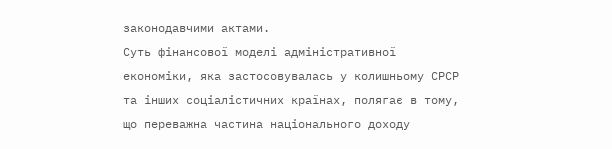законодавчими актами.
Суть фінансової моделі адміністративної економіки, яка застосовувалась у колишньому СРСР та інших соціалістичних країнах, полягає в тому, що переважна частина національного доходу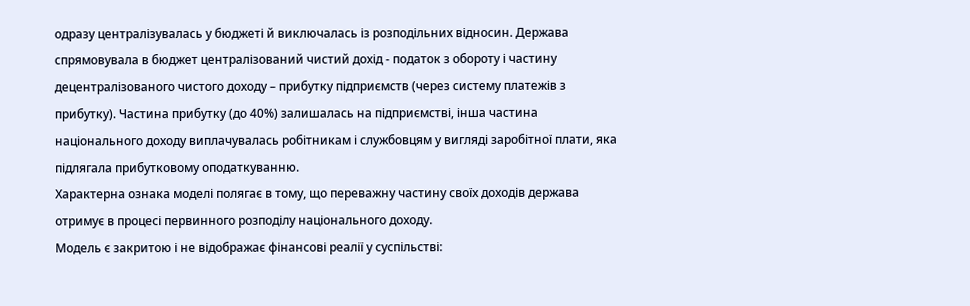одразу централізувалась у бюджеті й виключалась із розподільних відносин. Держава спрямовувала в бюджет централізований чистий дохід - податок з обороту і частину децентралізованого чистого доходу – прибутку підприємств (через систему платежів з прибутку). Частина прибутку (до 40%) залишалась на підприємстві, інша частина національного доходу виплачувалась робітникам і службовцям у вигляді заробітної плати, яка підлягала прибутковому оподаткуванню.
Характерна ознака моделі полягає в тому, що переважну частину своїх доходів держава отримує в процесі первинного розподілу національного доходу.
Модель є закритою і не відображає фінансові реалії у суспільстві: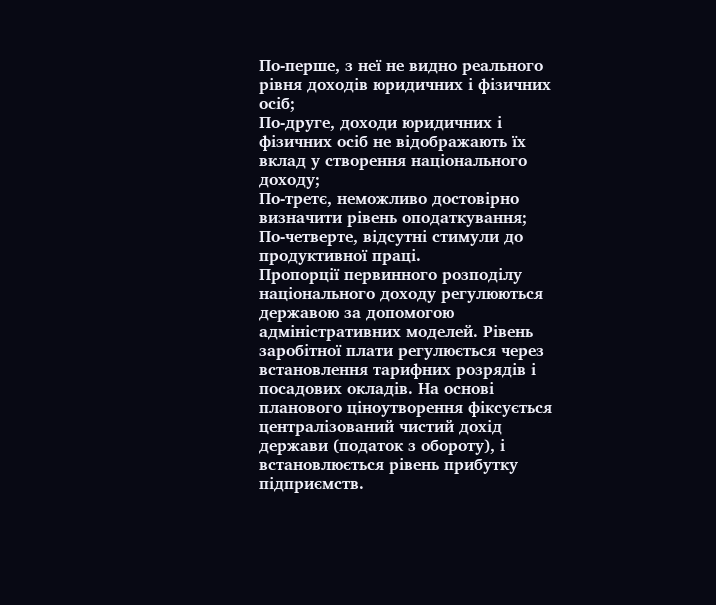По-перше, з неї не видно реального рівня доходів юридичних і фізичних осіб;
По-друге, доходи юридичних і фізичних осіб не відображають їх вклад у створення національного доходу;
По-третє, неможливо достовірно визначити рівень оподаткування;
По-четверте, відсутні стимули до продуктивної праці.
Пропорції первинного розподілу національного доходу регулюються державою за допомогою адміністративних моделей. Рівень заробітної плати регулюється через встановлення тарифних розрядів і посадових окладів. На основі планового ціноутворення фіксується централізований чистий дохід держави (податок з обороту), і встановлюється рівень прибутку підприємств.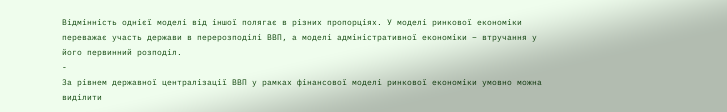Відмінність однієї моделі від іншої полягає в різних пропорціях. У моделі ринкової економіки переважає участь держави в перерозподілі ВВП, а моделі адміністративної економіки – втручання у його первинний розподіл.
-
За рівнем державної централізації ВВП у рамках фінансової моделі ринкової економіки умовно можна виділити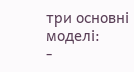три основні моделі:
-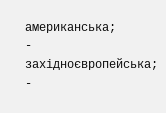американська;
-
західноєвропейська;
-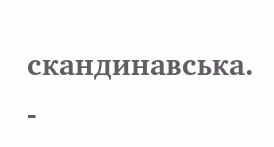скандинавська.
-